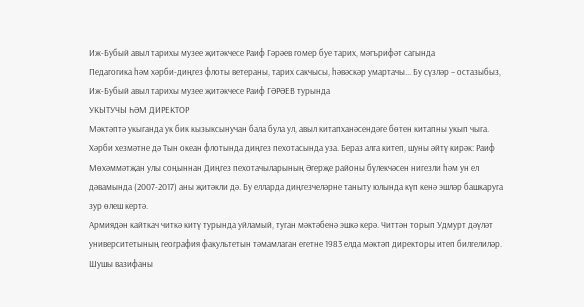Иж-Бубый авыл тарихы музее җитәкчесе Раиф Гәрәев гомер буе тарих, мәгърифәт сагында
Педагогика һәм хәрби-диңгез флоты ветераны, тарих сакчысы, һәвәскәр умартачы... Бу сүзләр – остазыбыз, Иж-Бубый авыл тарихы музее җитәкчесе Раиф ГӘРӘЕВ турында
УКЫТУЧЫ ҺӘМ ДИРЕКТОР
Мәктәптә укыганда ук бик кызыксынучан бала була ул, авыл китапханәсендәге бөтен китапны укып чыга. Хәрби хезмәтне дә Тын океан флотында диңгез пехотасында уза. Бераз алга китеп, шуны әйтү кирәк: Раиф Мөхәммәтҗан улы соңыннан Диңгез пехотачыларының Әгерҗе районы бүлекчәсен нигезли һәм ун ел дәвамында (2007-2017) аны җитәкли дә. Бу елларда диңгезчеләрне таныту юлында күп кенә эшләр башкаруга зур өлеш кертә.
Армиядән кайткач читкә китү турында уйламый, туган мәктәбенә эшкә керә. Читтән торып Удмурт дәүләт университетының география факультетын тәмамлаган егетне 1983 елда мәктәп директоры итеп билгелиләр. Шушы вазифаны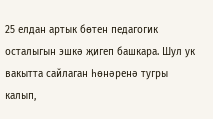25 елдан артык бөтен педагогик осталыгын эшкә җигеп башкара. Шул ук вакытта сайлаган һөнәренә тугры калып,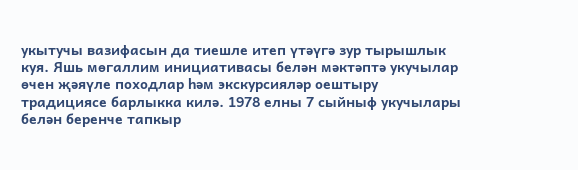укытучы вазифасын да тиешле итеп үтәүгә зур тырышлык куя. Яшь мөгаллим инициативасы белән мәктәптә укучылар өчен җәяүле походлар һәм экскурсияләр оештыру традициясе барлыкка килә. 1978 елны 7 сыйныф укучылары белән беренче тапкыр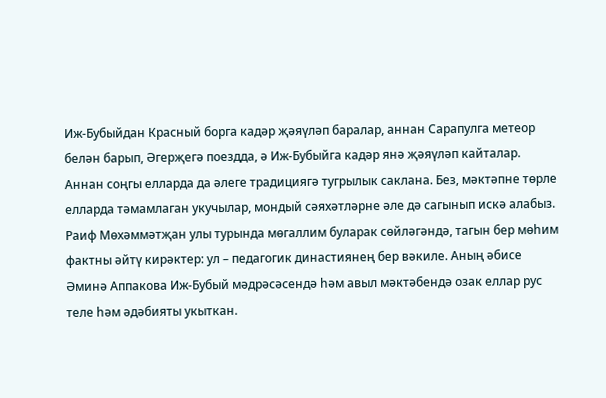Иж-Бубыйдан Красный борга кадәр җәяүләп баралар, аннан Сарапулга метеор белән барып, Әгерҗегә поездда, ә Иж-Бубыйга кадәр янә җәяүләп кайталар. Аннан соңгы елларда да әлеге традициягә тугрылык саклана. Без, мәктәпне төрле елларда тәмамлаган укучылар, мондый сәяхәтләрне әле дә сагынып искә алабыз.
Раиф Мөхәммәтҗан улы турында мөгаллим буларак сөйләгәндә, тагын бер мөһим фактны әйтү кирәктер: ул – педагогик династиянең бер вәкиле. Аның әбисе Әминә Аппакова Иж-Бубый мәдрәсәсендә һәм авыл мәктәбендә озак еллар рус теле һәм әдәбияты укыткан.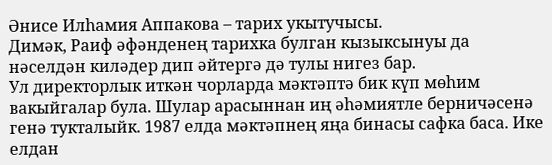Әнисе Илһамия Аппакова – тарих укытучысы.
Димәк, Раиф әфәнденең тарихка булган кызыксынуы да нәселдән киләдер дип әйтергә дә тулы нигез бар.
Ул директорлык иткән чорларда мәктәптә бик күп мөһим вакыйгалар була. Шулар арасыннан иң әһәмиятле берничәсенә генә тукталыйк. 1987 елда мәктәпнең яңа бинасы сафка баса. Ике елдан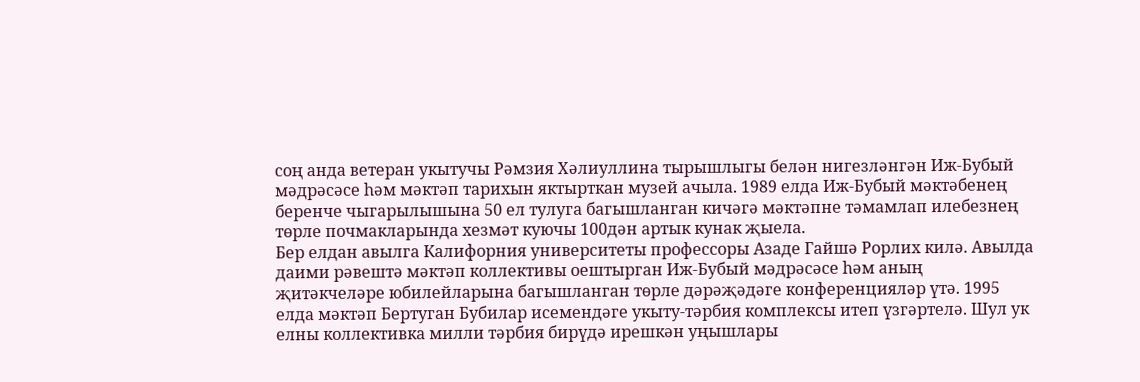соң анда ветеран укытучы Рәмзия Хәлиуллина тырышлыгы белән нигезләнгән Иж-Бубый мәдрәсәсе һәм мәктәп тарихын яктырткан музей ачыла. 1989 елда Иж-Бубый мәктәбенең беренче чыгарылышына 50 ел тулуга багышланган кичәгә мәктәпне тәмамлап илебезнең төрле почмакларында хезмәт куючы 100дән артык кунак җыела.
Бер елдан авылга Калифорния университеты профессоры Азаде Гайшә Рорлих килә. Авылда даими рәвештә мәктәп коллективы оештырган Иж-Бубый мәдрәсәсе һәм аның җитәкчеләре юбилейларына багышланган төрле дәрәҗәдәге конференцияләр үтә. 1995 елда мәктәп Бертуган Бубилар исемендәге укыту-тәрбия комплексы итеп үзгәртелә. Шул ук елны коллективка милли тәрбия бирүдә ирешкән уңышлары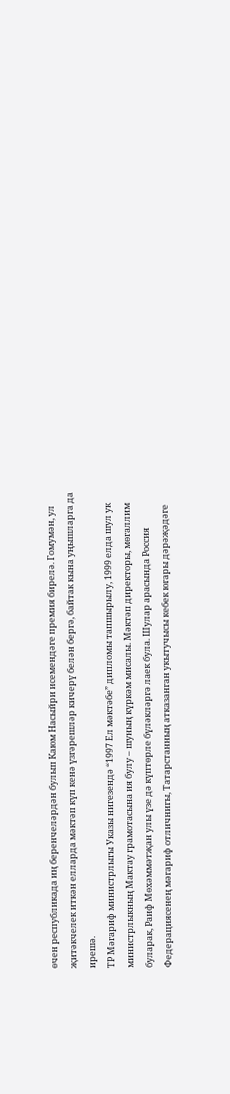өчен республикада иң беренчеләрдән булып Каюм Насыйри исемендәге премия бирелә. Гомумән, ул җитәкчелек иткән елларда мәктәп күп кенә үзгәрешләр кичерү белән бергә, байтак кына уңышларга да ирешә.
ТР Мәгариф министрлыгы Указы нигезендә “1997 Ел мәктәбе” дипломы тапшырылу, 1999 елда шул ук министрлыкның Мактау грамотасына ия булу – шуның күркәм мисалы. Мәктәп директоры, мөгаллим буларак, Раиф Мөхәммәтҗан улы үзе дә күптөрле бүләкләргә лаек була. Шулар арасында Россия Федерациясенең мәгариф отличнигы, Татарстанның атказанган укытучысы кебек югары дәрәҗәдәге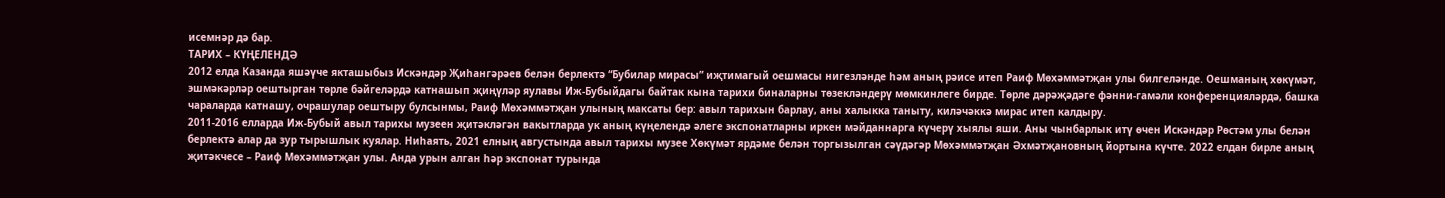исемнәр дә бар.
ТАРИХ – КҮҢЕЛЕНДӘ
2012 елда Казанда яшәүче якташыбыз Искәндәр Җиһангәрәев белән берлектә “Бубилар мирасы” иҗтимагый оешмасы нигезләнде һәм аның рәисе итеп Раиф Мөхәммәтҗан улы билгеләнде. Оешманың хөкүмәт, эшмәкәрләр оештырган төрле бәйгеләрдә катнашып җиңүләр яулавы Иж-Бубыйдагы байтак кына тарихи биналарны төзекләндерү мөмкинлеге бирде. Төрле дәрәҗәдәге фәнни-гамәли конференцияләрдә, башка чараларда катнашу, очрашулар оештыру булсынмы, Раиф Мөхәммәтҗан улының максаты бер: авыл тарихын барлау, аны халыкка таныту, киләчәккә мирас итеп калдыру.
2011-2016 елларда Иж-Бубый авыл тарихы музеен җитәкләгән вакытларда ук аның күңелендә әлеге экспонатларны иркен мәйданнарга күчерү хыялы яши. Аны чынбарлык итү өчен Искәндәр Рөстәм улы белән берлектә алар да зур тырышлык куялар. Ниһаять, 2021 елның августында авыл тарихы музее Хөкүмәт ярдәме белән торгызылган сәүдәгәр Мөхәммәтҗан Әхмәтҗановның йортына күчте. 2022 елдан бирле аның җитәкчесе – Раиф Мөхәммәтҗан улы. Анда урын алган һәр экспонат турында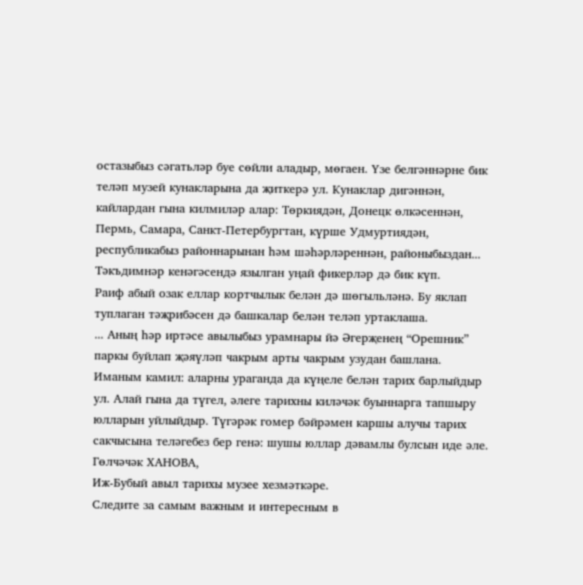остазыбыз сәгатьләр буе сөйли аладыр, мөгаен. Үзе белгәннәрне бик теләп музей кунакларына да җиткерә ул. Кунаклар дигәннән, кайлардан гына килмиләр алар: Төркиядән, Донецк өлкәсеннән, Пермь, Самара, Санкт-Петербургтан, күрше Удмуртиядән, республикабыз районнарынан һәм шәһәрләреннән, районыбыздан... Тәкъдимнәр кенәгәсендә язылган уңай фикерләр дә бик күп.
Раиф абый озак еллар кортчылык белән дә шөгыльләнә. Бу яклап туплаган тәҗрибәсен дә башкалар белән теләп уртаклаша.
... Аның һәр иртәсе авылыбыз урамнары йә Әгерҗенең “Орешник” паркы буйлап җәяүләп чакрым арты чакрым узудан башлана. Иманым камил: аларны ураганда да күңеле белән тарих барлыйдыр ул. Алай гына да түгел, әлеге тарихны киләчәк буыннарга тапшыру юлларын уйлыйдыр. Түгәрәк гомер бәйрәмен каршы алучы тарих сакчысына теләгебез бер генә: шушы юллар дәвамлы булсын иде әле.
Гөлчәчәк ХАНОВА,
Иж-Бубый авыл тарихы музее хезмәткәре.
Следите за самым важным и интересным в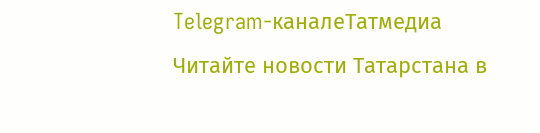Telegram-каналеТатмедиа
Читайте новости Татарстана в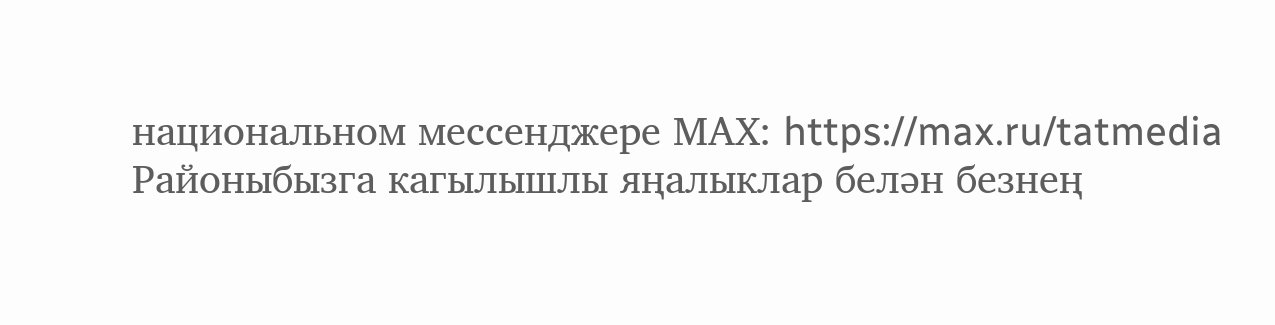национальном мессенджере MАХ: https://max.ru/tatmedia
Районыбызга кагылышлы яңалыклар белән безнең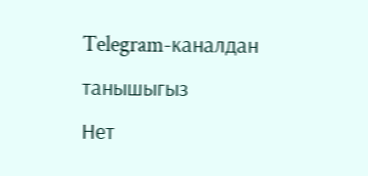Telegram-каналдан танышыгыз
Нет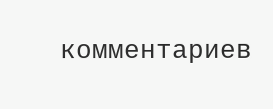комментариев